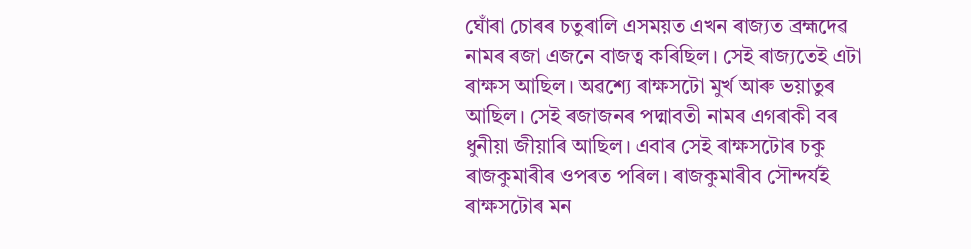ঘোঁৰা চোৰৰ চতুৰালি এসময়ত এখন ৰাজ্যত ব্রহ্মদেৱ নামৰ ৰজা এজনে বাজত্ব কৰিছিল। সেই ৰাজ্যতেই এটা ৰাক্ষস আছিল। অৱশ্যে ৰাক্ষসটো মুর্খ আৰু ভয়াতুৰ আছিল। সেই ৰজাজনৰ পদ্মাবতী নামৰ এগৰাকী বৰ ধুনীয়া জীয়াৰি আছিল। এবাৰ সেই ৰাক্ষসটোৰ চকু ৰাজকুমাৰীৰ ওপৰত পৰিল। ৰাজকুমাৰীব সৌন্দর্যই ৰাক্ষসটোৰ মন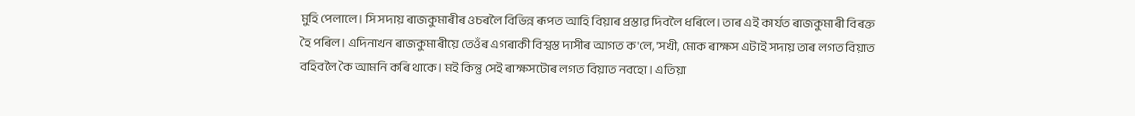মুহি পেলালে। সি সদায় ৰাজকুমাৰীৰ ওচৰলৈ বিভিন্ন ৰূপত আহি বিয়াৰ প্ৰস্তাৱ দিবলৈ ধৰিলে। তাৰ এই কার্যত ৰাজকুমাৰী বিৰক্ত হৈ পৰিল। এদিনাখন ৰাজকুমাৰীয়ে তেওঁৰ এগৰাকী বিশ্বস্ত দাসীৰ আগত ক'লে, 'সখী, মোক ৰাক্ষস এটাই সদায় তাৰ লগত বিয়াত বহিবলৈ কৈ আমনি কৰি থাকে। মই কিন্তু সেই ৰাক্ষসটোৰ লগত বিয়াত নবহো। এতিয়া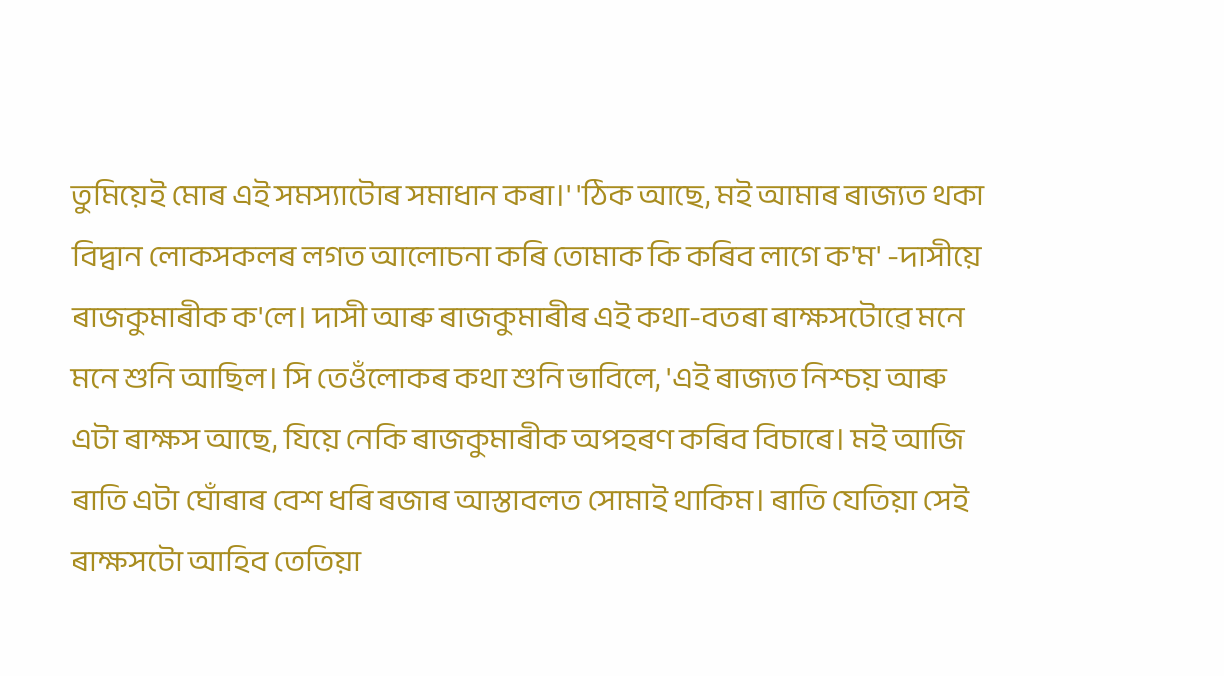তুমিয়েই মোৰ এই সমস্যাটোৰ সমাধান কৰা।' 'ঠিক আছে, মই আমাৰ ৰাজ্যত থকা বিদ্বান লোকসকলৰ লগত আলোচনা কৰি তোমাক কি কৰিব লাগে ক'ম' -দাসীয়ে ৰাজকুমাৰীক ক'লে। দাসী আৰু ৰাজকুমাৰীৰ এই কথা-বতৰা ৰাক্ষসটোৱে মনে মনে শুনি আছিল। সি তেওঁলোকৰ কথা শুনি ভাবিলে, 'এই ৰাজ্যত নিশ্চয় আৰু এটা ৰাক্ষস আছে, যিয়ে নেকি ৰাজকুমাৰীক অপহৰণ কৰিব বিচাৰে। মই আজি ৰাতি এটা ঘোঁৰাৰ বেশ ধৰি ৰজাৰ আস্তাবলত সোমাই থাকিম। ৰাতি যেতিয়া সেই ৰাক্ষসটো আহিব তেতিয়া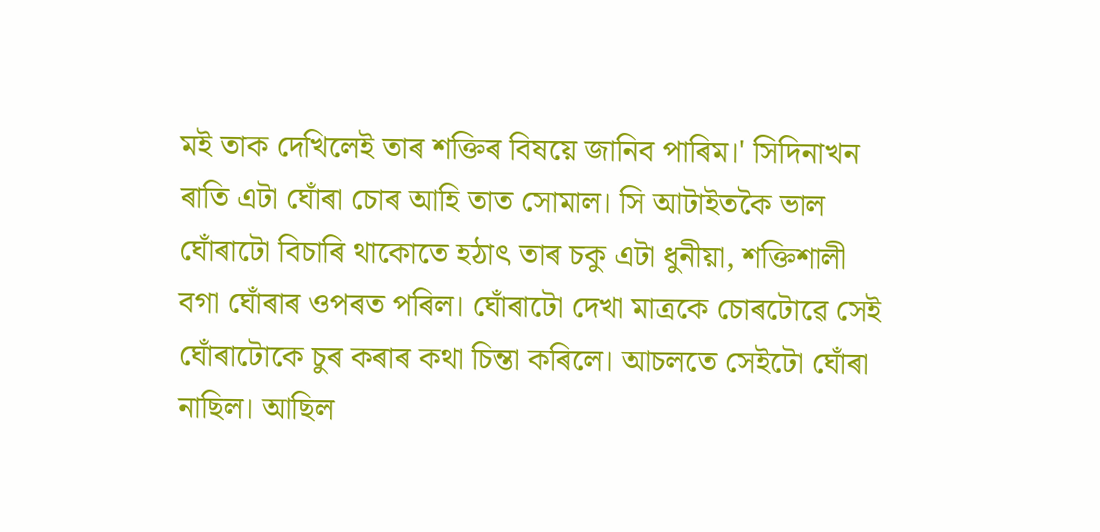মই তাক দেখিলেই তাৰ শক্তিৰ বিষয়ে জানিব পাৰিম।' সিদিনাখন ৰাতি এটা ঘোঁৰা চোৰ আহি তাত সোমাল। সি আটাইতকৈ ভাল ঘোঁৰাটো বিচাৰি থাকোতে হঠাৎ তাৰ চকু এটা ধুনীয়া, শক্তিশালী বগা ঘোঁৰাৰ ওপৰত পৰিল। ঘোঁৰাটো দেখা মাত্রকে চোৰটোৱে সেই ঘোঁৰাটোকে চুৰ কৰাৰ কথা চিন্তা কৰিলে। আচলতে সেইটো ঘোঁৰা নাছিল। আছিল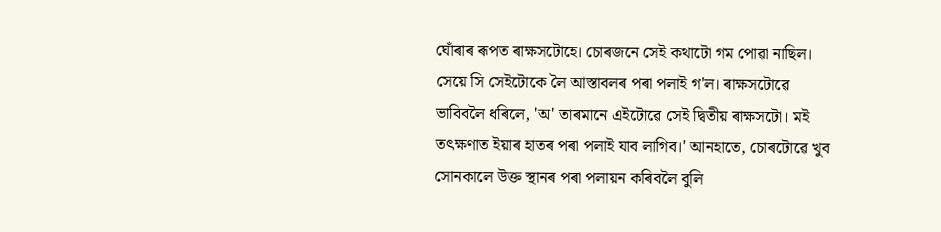ঘোঁৰাৰ ৰূপত ৰাক্ষসটোহে। চোৰজনে সেই কথাটো গম পোৱা নাছিল। সেয়ে সি সেইটোকে লৈ আস্তাবলৰ পৰা পলাই গ'ল। ৰাক্ষসটোৱে ভাবিবলৈ ধৰিলে, 'অ' তাৰমানে এইটোৱে সেই দ্বিতীয় ৰাক্ষসটো। মই তৎক্ষণাত ইয়াৰ হাতৰ পৰা পলাই যাব লাগিব।' আনহাতে, চোৰটোৱে খুব সোনকালে উক্ত স্থানৰ পৰা পলায়ন কৰিবলৈ বুলি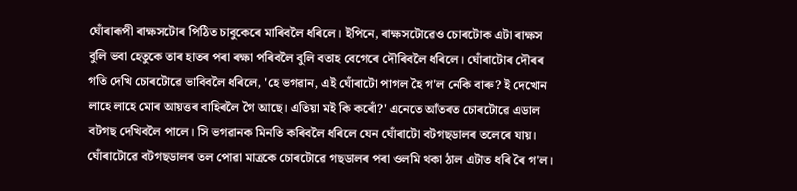ঘোঁৰাৰূপী ৰাক্ষসটোৰ পিঠিত চাবুকেৰে মাৰিবলৈ ধৰিলে। ইপিনে, ৰাক্ষসটোৱেও চোৰটোক এটা ৰাক্ষস বুলি ভবা হেতুকে তাৰ হাতৰ পৰা ৰক্ষা পৰিবলৈ বুলি বতাহ বেগেৰে দৌৰিবলৈ ধৰিলে। ঘোঁৰাটোৰ দৌৰৰ গতি দেখি চোৰটোৱে ভাবিবলৈ ধৰিলে, 'হে ভগৱান, এই ঘোঁৰাটো পাগল হৈ গ'ল নেকি বাৰু? ই দেখোন লাহে লাহে মোৰ আয়ত্তৰ বাহিৰলৈ গৈ আছে। এতিয়া মই কি কৰোঁ?' এনেতে আঁতৰত চোৰটোৱে এডাল বটগছ দেখিবলৈ পালে। সি ভগৱানক মিনতি কৰিবলৈ ধৰিলে যেন ঘোঁৰাটো বটগছডালৰ তলেৰে যায়। ঘোঁৰাটোৱে বটগছডালৰ তল পোৱা মাত্রকে চোৰটোৱে গছডালৰ পৰা ওলমি থকা ঠাল এটাত ধৰি ৰৈ গ'ল।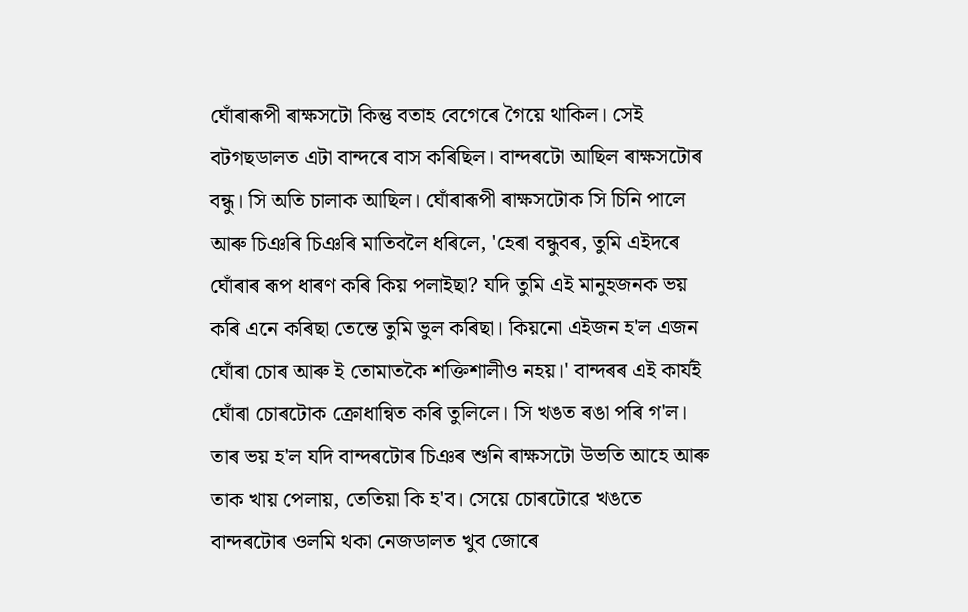ঘোঁৰাৰূপী ৰাক্ষসটো কিন্তু বতাহ বেগেৰে গৈয়ে থাকিল। সেই বটগছডালত এটা বান্দৰে বাস কৰিছিল। বান্দৰটো আছিল ৰাক্ষসটোৰ বন্ধু। সি অতি চালাক আছিল। ঘোঁৰাৰূপী ৰাক্ষসটোক সি চিনি পালে আৰু চিঞৰি চিঞৰি মাতিবলৈ ধৰিলে, 'হেৰা বন্ধুবৰ, তুমি এইদৰে ঘোঁৰাৰ ৰূপ ধাৰণ কৰি কিয় পলাইছা? যদি তুমি এই মানুহজনক ভয় কৰি এনে কৰিছা তেন্তে তুমি ভুল কৰিছা। কিয়নো এইজন হ'ল এজন ঘোঁৰা চোৰ আৰু ই তোমাতকৈ শক্তিশালীও নহয়।' বান্দৰৰ এই কাৰ্যই ঘোঁৰা চোৰটোক ক্রোধান্বিত কৰি তুলিলে। সি খঙত ৰঙা পৰি গ'ল। তাৰ ভয় হ'ল যদি বান্দৰটোৰ চিঞৰ শুনি ৰাক্ষসটো উভতি আহে আৰু তাক খায় পেলায়, তেতিয়া কি হ'ব। সেয়ে চোৰটোৱে খঙতে বান্দৰটোৰ ওলমি থকা নেজডালত খুব জোৰে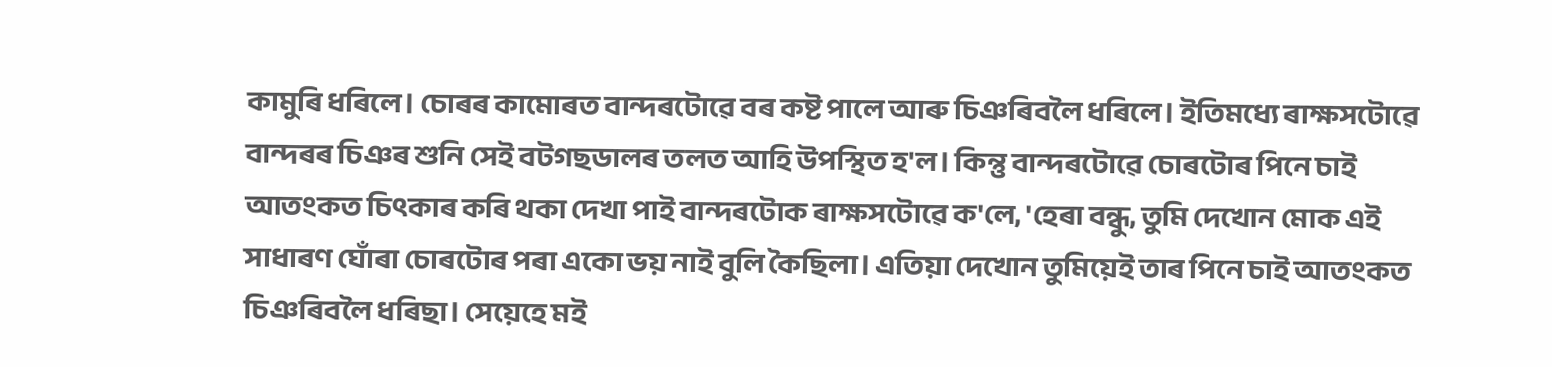কামুৰি ধৰিলে। চোৰৰ কামোৰত বান্দৰটোৱে বৰ কষ্ট পালে আৰু চিঞৰিবলৈ ধৰিলে। ইতিমধ্যে ৰাক্ষসটোৱে বান্দৰৰ চিঞৰ শুনি সেই বটগছডালৰ তলত আহি উপস্থিত হ'ল। কিন্তু বান্দৰটোৱে চোৰটোৰ পিনে চাই আতংকত চিৎকাৰ কৰি থকা দেখা পাই বান্দৰটোক ৰাক্ষসটোৱে ক'লে, 'হেৰা বন্ধু, তুমি দেখোন মোক এই সাধাৰণ ঘোঁৰা চোৰটোৰ পৰা একো ভয় নাই বুলি কৈছিলা। এতিয়া দেখোন তুমিয়েই তাৰ পিনে চাই আতংকত চিঞৰিবলৈ ধৰিছা। সেয়েহে মই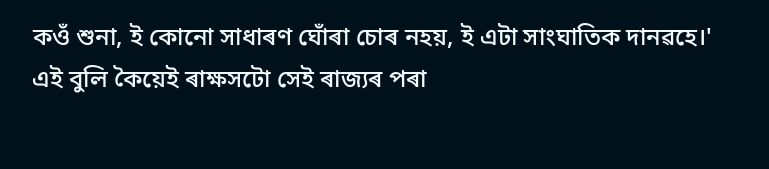কওঁ শুনা, ই কোনো সাধাৰণ ঘোঁৰা চোৰ নহয়, ই এটা সাংঘাতিক দানৱহে।' এই বুলি কৈয়েই ৰাক্ষসটো সেই ৰাজ্যৰ পৰা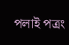পলাই পত্ৰং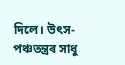দিলে। উৎস- পঞ্চতন্ত্ৰৰ সাধু